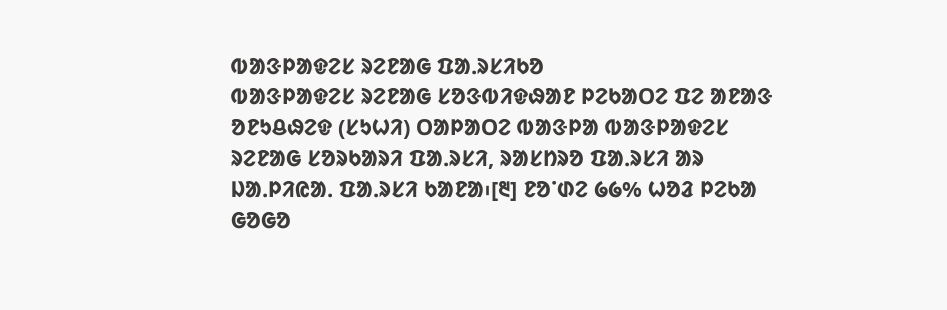ᱵᱟᱝᱞᱟᱫᱮᱥ ᱨᱮᱱᱟᱜ ᱯᱟᱹᱨᱥᱤᱠᱚ
ᱵᱟᱝᱞᱟᱫᱮᱥ ᱨᱮᱱᱟᱜ ᱥᱚᱝᱵᱤᱫᱷᱟᱱ ᱞᱮᱠᱟᱛᱮ ᱯᱮ ᱟᱱᱟᱝ ᱚᱱᱩᱪᱷᱮᱫ (ᱥᱩᱦᱤ) ᱛᱟᱞᱟᱛᱮ ᱵᱟᱝᱞᱟ ᱵᱟᱝᱞᱟᱫᱮᱥ ᱨᱮᱱᱟᱜ ᱥᱚᱨᱠᱟᱨᱤ ᱯᱟᱹᱨᱥᱤ, ᱨᱟᱥᱴᱨᱚ ᱯᱟᱹᱨᱥᱤ ᱟᱨ ᱡᱟᱹᱞᱤᱭᱟᱹ ᱯᱟᱹᱨᱥᱤ ᱠᱟᱱᱟ᱾[᱓] ᱱᱚᱸᱰᱮ ᱙᱙% ᱦᱚᱲ ᱞᱮᱠᱟ ᱜᱚᱜᱚ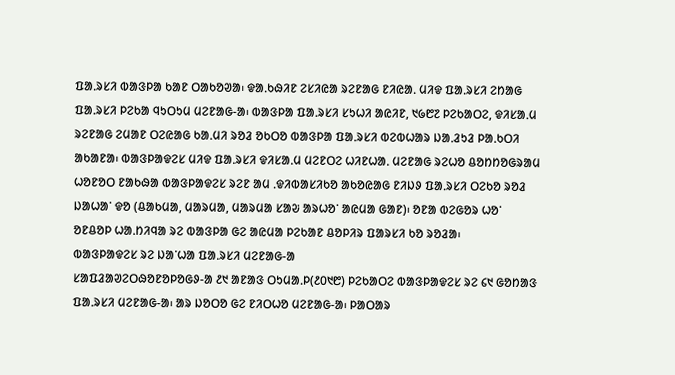ᱯᱟᱹᱨᱥᱤ ᱵᱟᱝᱞᱟ ᱠᱟᱱ ᱛᱟᱠᱚᱣᱟ᱾ ᱫᱟᱹᱠᱷᱤᱱ ᱮᱥᱤᱭᱟ ᱨᱮᱱᱟᱜ ᱱᱤᱭᱟᱹ ᱢᱤᱫ ᱯᱟᱹᱨᱥᱤ ᱮᱴᱟᱜ ᱯᱟᱹᱨᱥᱤ ᱞᱮᱠᱟ ᱧᱩᱛᱩᱢ ᱢᱮᱱᱟᱜ-ᱟ᱾ ᱵᱟᱝᱞᱟ ᱯᱟᱹᱨᱥᱤ ᱥᱩᱦᱤ ᱟᱭᱤᱱ, ᱑᱙᱘᱗ ᱞᱮᱠᱟᱛᱮ, ᱫᱤᱥᱟᱹᱢ ᱨᱮᱱᱟᱜ ᱮᱢᱟᱱ ᱛᱮᱭᱟᱜ ᱠᱟᱹᱢᱤ ᱨᱚᱲ ᱚᱠᱛᱚ ᱵᱟᱝᱞᱟ ᱯᱟᱹᱨᱥᱤ ᱵᱮᱵᱦᱟᱨ ᱡᱟᱹᱲᱩᱲ ᱞᱟᱹᱠᱛᱤ ᱟᱠᱟᱱᱟ᱾ ᱵᱟᱝᱞᱟᱫᱮᱥ ᱢᱤᱫ ᱯᱟᱹᱨᱥᱤ ᱫᱤᱥᱟᱹᱢ ᱢᱮᱱᱛᱮ ᱦᱤᱱᱦᱟᱹ ᱢᱮᱱᱟᱜ ᱨᱮᱦᱚ ᱪᱚᱴᱴᱚᱜᱨᱟᱢ ᱦᱚᱱᱚᱛ ᱱᱟᱠᱷᱟ ᱵᱟᱝᱞᱟᱫᱮᱥ ᱨᱮᱱ ᱟᱢ ᱹᱫᱤᱵᱟᱥᱤᱠᱚ ᱟᱠᱚᱭᱟᱜ ᱱᱤᱡᱽ ᱯᱟᱹᱨᱥᱤ ᱛᱮᱠᱚ ᱨᱚᱲ ᱡᱟᱦᱟᱸ ᱫᱚ (ᱪᱟᱠᱢᱟ, ᱢᱟᱨᱢᱟ, ᱢᱟᱨᱢᱟ ᱥᱟᱶ ᱟᱨᱦᱚᱸ ᱟᱭᱢᱟ ᱜᱟᱱ)᱾ ᱚᱱᱟ ᱵᱮᱜᱚᱨ ᱦᱚᱸ ᱚᱱᱪᱚᱞ ᱦᱟᱹᱴᱤᱧᱟ ᱨᱮ ᱵᱟᱝᱞᱟ ᱜᱮ ᱟᱭᱢᱟ ᱞᱮᱠᱟᱱ ᱪᱚᱞᱤᱨ ᱯᱟᱨᱥᱤ ᱠᱚ ᱨᱚᱲᱟ᱾
ᱵᱟᱝᱞᱟᱫᱮᱥ ᱨᱮ ᱡᱟᱸᱦᱟ ᱯᱟᱹᱨᱥᱤ ᱢᱮᱱᱟᱜ-ᱟ
ᱥᱟᱯᱲᱟᱣᱮᱛᱷᱚᱱᱚᱞᱚᱜᱽ-ᱟ ᱒᱑ ᱟᱱᱟᱝ ᱛᱩᱢᱟᱹᱞ(᱒᱐᱑᱘) ᱞᱮᱠᱟᱛᱮ ᱵᱟᱝᱞᱟᱫᱮᱥ ᱨᱮ ᱔᱑ ᱜᱚᱴᱟᱝ ᱯᱟᱹᱨᱥᱤ ᱢᱮᱱᱟᱜ-ᱟ᱾ ᱟᱨ ᱡᱚᱛᱚ ᱜᱮ ᱱᱤᱛᱦᱚ ᱢᱮᱱᱟᱜ-ᱟ᱾ ᱞᱟᱛᱟᱨ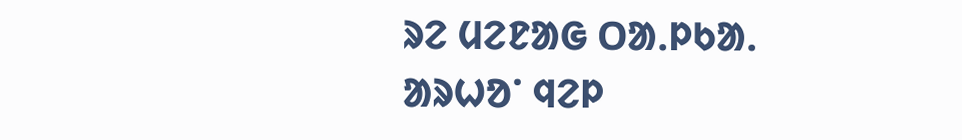ᱨᱮ ᱢᱮᱱᱟᱜ ᱛᱟᱹᱞᱠᱟᱹ
ᱟᱨᱦᱚᱸ ᱧᱮᱞ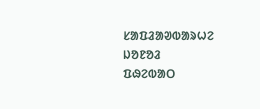ᱥᱟᱯᱲᱟᱣᱵᱟᱨᱦᱮ ᱡᱚᱱᱚᱲ
ᱯᱷᱮᱵᱟᱛ